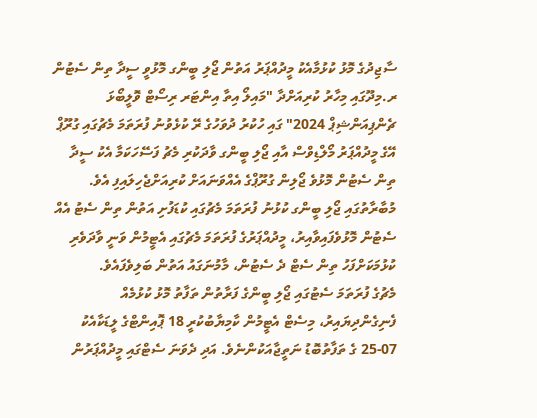ސާޖިދުގެ މޮޅު ކުޅުމާއެކު މީދުއްޕަރު އަތުން ޖޯލި ބީންގ މޮޅުވީ ސީދާ ތިން ސެޓުން
ރ.މިދޫގައި މިހާރު ކުރިއަށްދާ "މައިލޯ އިތާ އިންޓަރ ރިސޯޓް ވޮލީބޯޅަ ޗެންޕިއަންޝިޕް 2024" ގައި ހުކުރު ދުވަހުގެ ރޭ ކުޅެވުނު ފުރަތަމަ މެޗުގައި ގުރޫޕް އޭގެ މީދުއްޕަރު މޯލްޑިވްސް އާއި ޖޯލި ބީންގ ވާދަކުރި މެޗު ފަސޭހަކަމާ އެކު ސީދާ ތިން ސެޓުން މޮޅުވެ ޖޯލިން ގުރޫޕްގެ އެއްވަނައަށް ކުރިއަށްޖެހިލައިފި އެވެ.
މުބާރާތުގައި ޖޯލި ބީންގ ކުޅުނު ފުރަތަމަ މެޗުގައި ކުޑަފުށި އަތުން ތިން ސެޓު އެއް ސެޓުން މޮޅުވެފައިވާއިރު، މީދުއްޕަރުގެ ފުރަތަމަ މެޗުގައި އެޓީމުން ވަނީ ވާދަވެރި ކުޅުމަކަށްފަހު ތިން ސެޓް ދެ ސެޓުން، މާމުނަގައު އަތުން ބަލިވެފައެވެ.
މެޗުގެ ފުރަތަމަ ސެޓުގައި ޖޯލި ބީންގެ ފަރާތުން ތަފާތު މޮޅު ކުޅުމެއް ފެނިގެންދިޔައިރު، މިސެޓް އެޓީމުން ކާމިޔާބުކުރީ 18 ޕޮއިންޓްގެ ލީޑަކާއެކު 07-25 ގެ ތަފާތުބޮޑު ނަތީޖާއަކުންނެވެ. އަދި ދެވަނަ ސެޓްގައި މީދުއްޕަރުން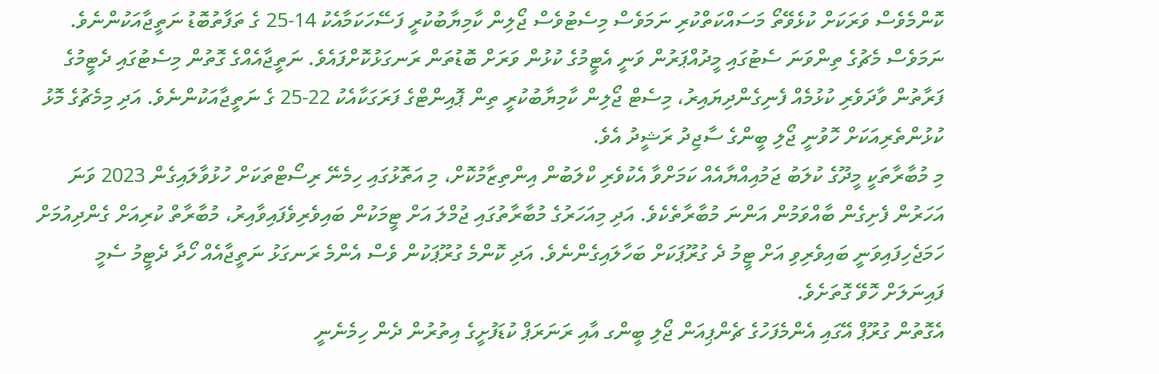ކޮންމެވެސް ވަރަކަށް ކުޅެވޭތޯ މަސައްކަތްކުރި ނަމަވެސް މިސެޓުވެސް ޖޯލިން ކާމިޔާބުކުރީ ފަސޭހަކަމާއެކު 14-25 ގެ ތަފާތުބޮޑު ނަތީޖާއަކުންނެވެ.
ނަމަވެސް މެޗުގެ ތިންވަނަ ސެޓުގައި މީދުއްޕަރުން ވަނީ އެޓީމުގެ ކުޅުން ވަރަށް ބޮޑުތަން ރަނގަޅުކޮށްފައެވެ. ނަތީޖާއެއްގެ ގޮތުން މިސެޓުގައި ދެޓީމުގެ ފަރާތުން ވާދަވެރި ކުޅުމެއް ފެނިގެންދިޔައިރު، މިސެޓް ޖޯލިން ކާމިޔާބުކުރީ ތިން ޕޮއިންޓްގެ ފަރަގަކާއެކު 22-25 ގެ ނަތީޖާއަކުންނެވެ. އަދި މިމެޗުގެ މޮޅު ކުޅުންތެރިއަކަށް ހޮވުނީ ޖޯލި ބީންގެ ސާޖިދު ރަޝީދު އެވެ.
މި މުބާރާތަކީ މީދޫގެ ކުލަބު ޖަމުއިއްޔާއެއް ކަމަށްވާ އެކުވެރި ކްލަބުން އިންތިޒާމުކޮށް، މި އަތޮޅުގައި ހިމެނޭ ރިސޯޓްތަކަށް ހުޅުވާލައިގެން 2023 ވަނަ އަހަރުން ފެށިގެން ބާއްވަމުން އަންނަ މުބާރާތެކެވެ. އަދި މިއަހަރުގެ މުބާރާތުގައި ޖުމްލަ އަށް ޓީމަކުން ބައިވެރިވެފައިވާއިރު، މުބާރާތް ކުރިއަށް ގެންދިއުމަށް ހަމަޖެހިފައިވަނީ ބައިވެރިވި އަށް ޓީމު ދެ ގުރޫޕަކަށް ބަހާލައިގެންނެވެ. އަދި ކޮންމެ ގުރޫޕަކުން ވެސް އެންމެ ރަނގަޅު ނަތީޖާއެއް ހޯދާ ދެޓީމު ސެމީ ފައިނަލަށް ހޮވޭ ގޮތަށެވެ.
އެގޮތުން ގުރޫޕް އޭގައި އެންމެފަހުގެ ޗެންޕިއަން ޖޯލި ބީންގ އާއި ރަނަރަޕް ކުޑަފުށީގެ އިތުރުން ދެން ހިމެނެނީ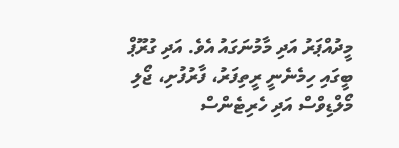މީދުއްޕަރު އަދި މާމުނަގައު އެވެ. އަދި ގުރޫޕް ބީގައި ހިމެނެނީ ރީތިފަރު، ފާރުފުށި، ޖޯލި މޯލްޑިވްސް އަދި ހެރިޓެންސް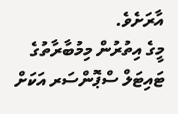އާރަށެވެ.
މީގެ އިތުރުން މިމުބާރާތުގެ ޓައިޓަލް ސްޕޮންސަރ އަކަށް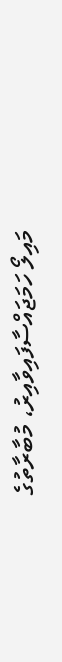މައިލޯ ހަމަޖައްސާފައިވާއިރު، މުބާރާތުގެ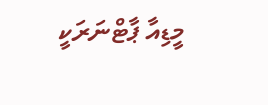މީޑިއާ ޕާޓްނަރަކީ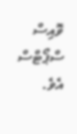ވޮއިސް ސްޕޯޓްސް އެވެ.